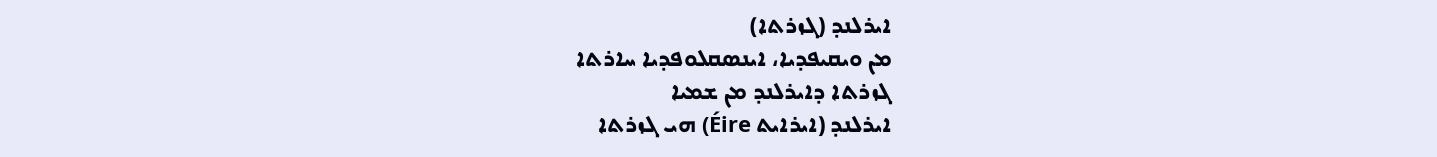ܐܝܪܠܢܕ (ܓܙܪܬܐ)
ܡܢ ܘܝܩܝܦܕܝܐ، ܐܝܢܣܩܠܘܦܕܝܐ ܚܐܪܬܐ
ܓܙܪܬܐ ܕܐܝܪܠܢܕ ܡܢ ܫܡܝܐ
ܐܝܪܠܢܕ (ܐܝܪܐܝܬ Éire) ܗܝ ܓܙܪܬܐ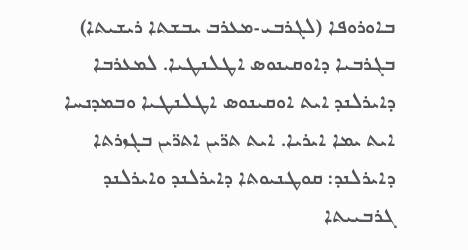ܒܐܘܪܘܦܐ (ܠܓܪܒܝ-ܡܥܪܒ ܝܒܫܬܐ ܪܝܫܝܬܐ) ܒܓܪܒܝܐ ܕܐܘܩܝܢܘܣ ܐܛܠܢܛܝܐ. ܠܡܥܪܒܐ ܕܐܝܪܠܢܕ ܐܝܬ ܐܘܩܝܢܘܣ ܐܛܠܢܛܝܐ ܘܒܡܕܢܚܐ ܐܝܬ ܝܡܐ ܐܝܪܝܐ. ܐܝܬ ܬܪ̈ܝܢ ܐܬܪ̈ܝܢ ܒܓܙܪܬܐ ܕܐܝܪܠܢܕ: ܩܘܛܢܝܘܬܐ ܕܐܝܪܠܢܕ ܘܐܝܪܠܢܕ ܓܪܒܝܝܬܐ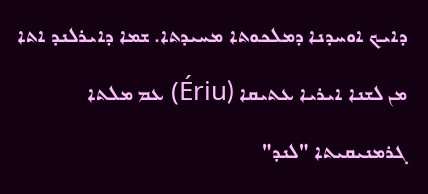ܕܐܝܟ ܐܘܚܕܢܐ ܕܡܠܟܘܬܐ ܡܚܝܕܬܐ. ܫܡܐ ܕܐܝܪܠܢܕ ܐܬܐ ܡܢ ܠܫܢܐ ܐܝܪܝܐ ܥܬܝܩܐ (Ériu) ܥܡ ܡܠܬܐ ܓܪܡܢܝܩܝܬܐ "ܠܢܕ"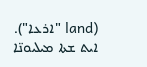(land "ܐܪܥܐ"). ܐܝܬ ܫܬܐ ܡܝܠܝܘܢ̈ܐ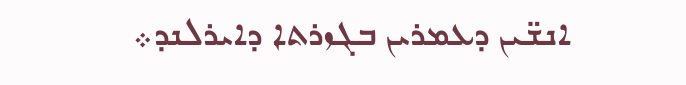ܐܢܫ̈ܝܢ ܕܥܡܪܝܢ ܒܓܙܪܬܐ ܕܐܝܪܠܢܕ܀